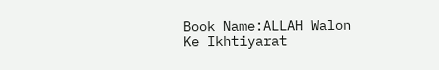Book Name:ALLAH Walon Ke Ikhtiyarat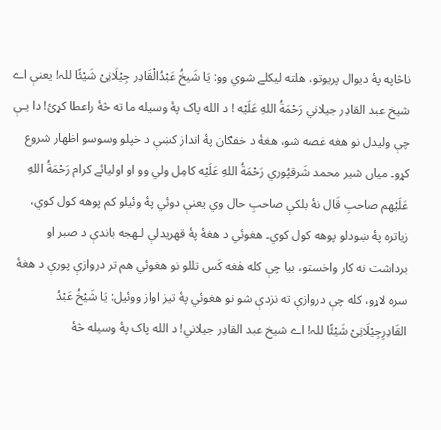ناڅاپه پۀ ديوال پريوتو، هلته ليکلے شوي وو: یَا شَیخُ عَبْدُالْقَادِر جِیْلَانِیْ شَیْئًا للہ! يعنې اے شيخ عبد القادِر جيلاني رَحْمَةُ اللهِ عَلَيْه ! د الله پاک پۀ وسيله ما ته څۀ راعطا کړئ! دا يـې چې وليدل نو هغه غصه شو، هغۀ د خفګان پۀ انداز کښې د خپلو وسوسو اظهار شروع کړو۔ مياں شير محمد شَرقپُوري رَحْمَةُ اللهِ عَلَيْه کامِل ولي وو او اوليائے کرام رَحْمَةُ اللهِ عَلَيْهم صاحبِ قَال نۀ بلکې صاحبِ حال وي يعنې دوئي پۀ وئيلو کم پوهه کول کوي، زياتره پۀ ښودلو پوهه کول کوي۔ هغوئي د هغۀ پۀ قهريدلې لـهجه باندې د صبر او برداشت نه کار واخستو، بيا چې کله هٰغه کَس تللو نو هغوئي هم تر دروازې پورې د هغۀ سره لاړو، کله چې دروازې ته نزدې شو نو هغوئي پۀ تيز اواز ووئيل: یَا شَیْخُ عَبْدُ القَادِرِجِیْلَانِیْ شَیْئًا للہ! اے شيخ عبد القادِر جيلاني! د الله پاک پۀ وسيله څۀ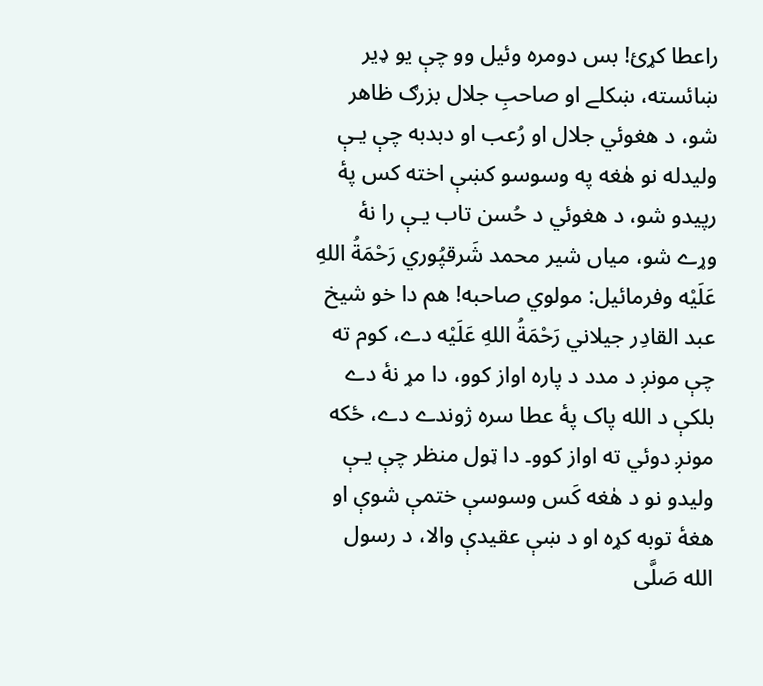راعطا کړئ! بس دومره وئيل وو چې يو ډير ښائسته، ښکلے او صاحبِ جلال بزرګ ظاهر شو، د هغوئي جلال او رُعب او دبدبه چې يـې وليدله نو هٰغه په وسوسو کښې اخته کس پۀ رپيدو شو، د هغوئي د حُسن تاب يـې را نۀ وړے شو، مياں شير محمد شَرقپُوري رَحْمَةُ اللهِ عَلَيْه وفرمائيل: مولوي صاحبه! هم دا خو شيخ عبد القادِر جيلاني رَحْمَةُ اللهِ عَلَيْه دے، کوم ته چې مونږ د مدد د پاره اواز کوو، دا مړ نۀ دے بلکې د الله پاک پۀ عطا سره ژوندے دے، ځکه مونږ دوئي ته اواز کوو۔ دا ټول منظر چې يـې وليدو نو د هٰغه کَس وسوسې ختمې شوې او هغۀ توبه کړه او د ښې عقيدې والا، د رسول الله صَلَّى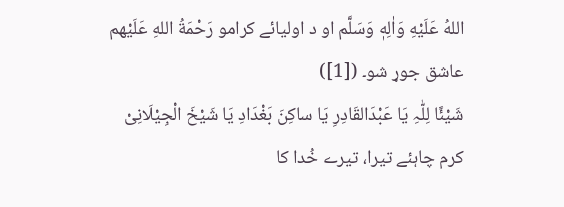اللهُ عَلَيْهِ وَاٰلِهٖ وَسَلَّم او د اوليائے کرامو رَحْمَةُ اللهِ عَلَيْهم عاشق جوړ شو۔ ([1])
شَیْئًا لِلّٰہِ یَا عَبْدَالقَادِرِ یَا ساکِنَ بَغْدَادِ یَا شَیْخَ الْجِیْلَانِیْ
کرم چاہئے تیرا، تیرے خُدا کا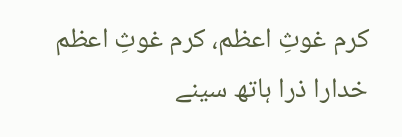کرم غوثِ اعظم، کرم غوثِ اعظم
خدارا ذرا ہاتھ سینے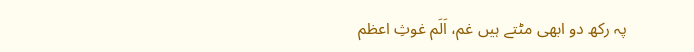پہ رکھ دو ابھی مٹتے ہیں غم، اَلَم غوثِ اعظم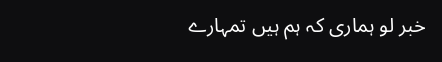خبر لو ہماری کہ ہم ہیں تمہارے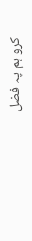کرو ہم پہ فضل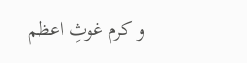و کرم غوثِ اعظم